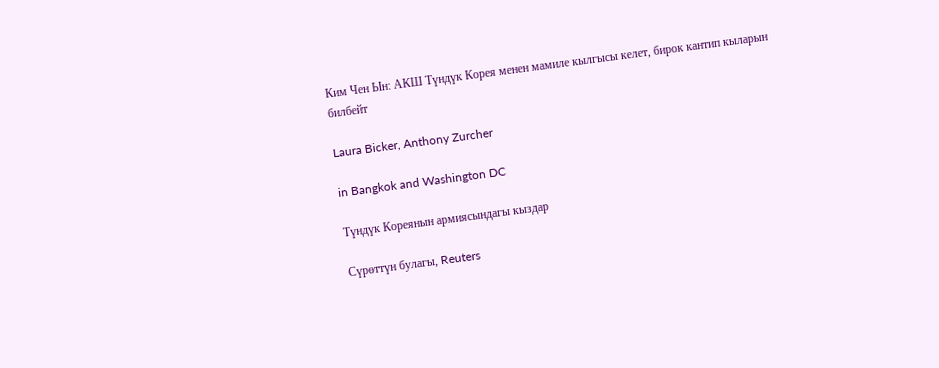Ким Чен Ын: АКШ Түндүк Корея менен мамиле кылгысы келет, бирок кантип кыларын билбейт

Laura Bicker, Anthony Zurcher

in Bangkok and Washington DC

Түндүк Кореянын армиясындагы кыздар

Сүрөттүн булагы, Reuters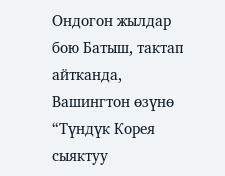Ондогон жылдар бою Батыш, тактап айтканда, Вашингтон өзүнө “Түндүк Корея сыяктуу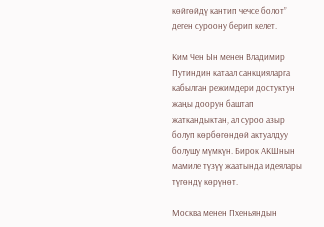көйгөйдү кантип чечсе болот” деген суроону берип келет.

Ким Чен Ын менен Владимир Путиндин катаал санкцияларга кабылган режимдери достуктун жаңы доорун баштап жаткандыктан, ал суроо азыр болуп көрбөгөндөй актуалдуу болушу мүмкүн. Бирок АКШнын мамиле түзүү жаатында идеялары түгөндү көрүнөт.

Москва менен Пхеньяндын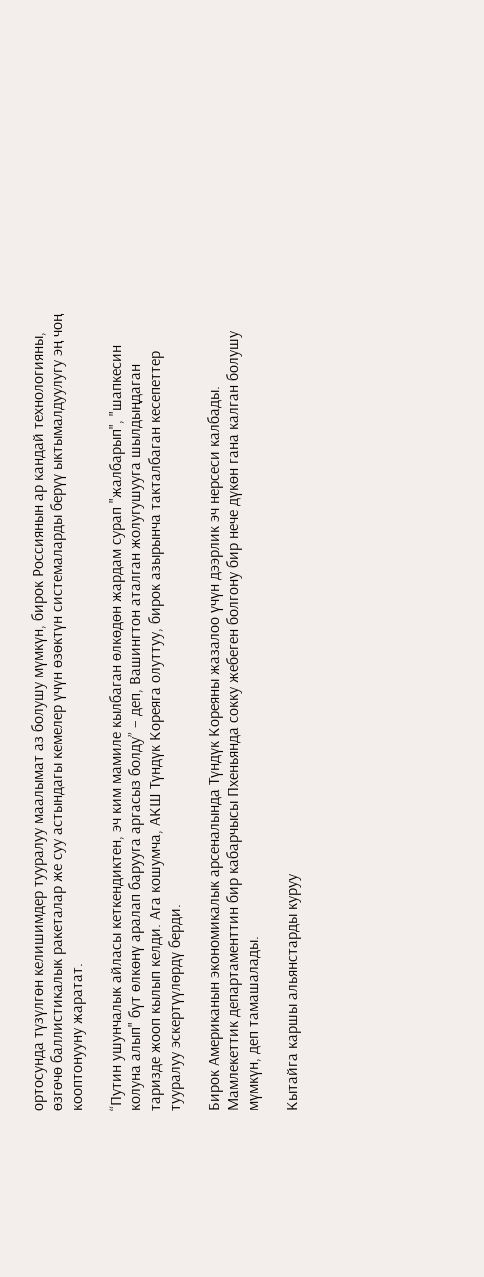ортосунда түзүлгөн келишимдер тууралуу маалымат аз болушу мүмкүн, бирок Россиянын ар кандай технологияны, өзгөчө баллистикалык ракеталар же суу астындагы кемелер үчүн өзөктүн системаларды берүү ыктымалдуулугу эң чоң кооптонууну жаратат.

“Путин ушунчалык айласы кеткендиктен, эч ким мамиле кылбаган өлкөдөн жардам сурап "жалбарып", "шапкесин колуна алып" бүт өлкөнү аралап барууга аргасыз болду” – деп, Вашингтон аталган жолугушууга шылдыңдаган таризде жооп кылып келди. Ага кошумча, АКШ Түндүк Кореяга олуттуу, бирок азырынча такталбаган кесепеттер тууралуу эскертүүлөрдү берди.

Бирок Американын экономикалык арсеналында Түндүк Кореяны жазалоо үчүн дээрлик эч нерсеси калбады. Мамлекеттик департаменттин бир кабарчысы Пхеньянда сокку жебеген болгону бир нече дүкөн гана калган болушу мүмкүн, деп тамашалады.

Кытайга каршы альянстарды куруу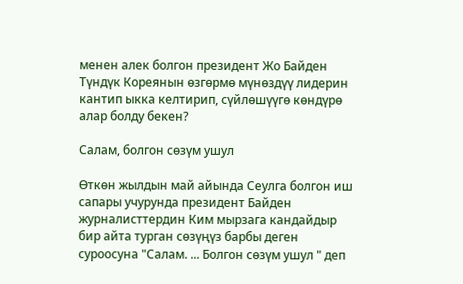менен алек болгон президент Жо Байден Түндүк Кореянын өзгөрмө мүнөздүү лидерин кантип ыкка келтирип, сүйлөшүүгө көндүрө алар болду бекен?

Салам, болгон сөзүм ушул

Өткөн жылдын май айында Сеулга болгон иш сапары учурунда президент Байден журналисттердин Ким мырзага кандайдыр бир айта турган сөзүңүз барбы деген сурооcуна "Салам. ... Болгон сөзүм ушул " деп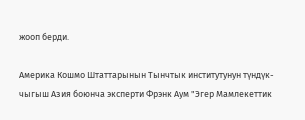жооп берди.

Америка Кошмо Штаттарынын Тынчтык институтунун түндүк-чыгыш Азия боюнча эксперти Фрэнк Аум "Эгер Мамлекеттик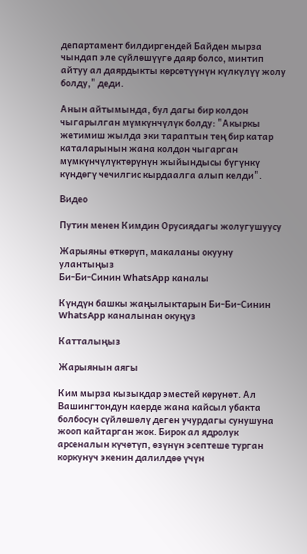департамент билдиргендей Байден мырза чындап эле сүйлөшүүгө даяр болсо, минтип айтуу ал даярдыкты көрсөтүүнүн күлкүлүү жолу болду," деди.

Анын айтымында, бул дагы бир колдон чыгарылган мүмкүнчүлүк болду: "Акыркы жетимиш жылда эки тараптын тең бир катар каталарынын жана колдон чыгарган мүмкүнчүлүктөрүнүн жыйындысы бүгүнкү күндөгү чечилгис кырдаалга алып келди".

Видео

Путин менен Кимдин Орусиядагы жолугушуусу

Жарыяны өткөрүп, макаланы окууну улантыңыз
Би-Би-Синин WhatsApp каналы

Күндүн башкы жаңылыктарын Би-Би-Синин WhatsApp каналынан окуңуз

Катталыңыз

Жарыянын аягы

Ким мырза кызыкдар эместей көрүнөт. Ал Вашингтондун каерде жана кайсыл убакта болбосун сүйлөшөлү деген учурдагы сунушуна жооп кайтарган жок. Бирок ал ядролук арсеналын күчөтүп, өзүнүн эсептеше турган коркунуч экенин далилдөө үчүн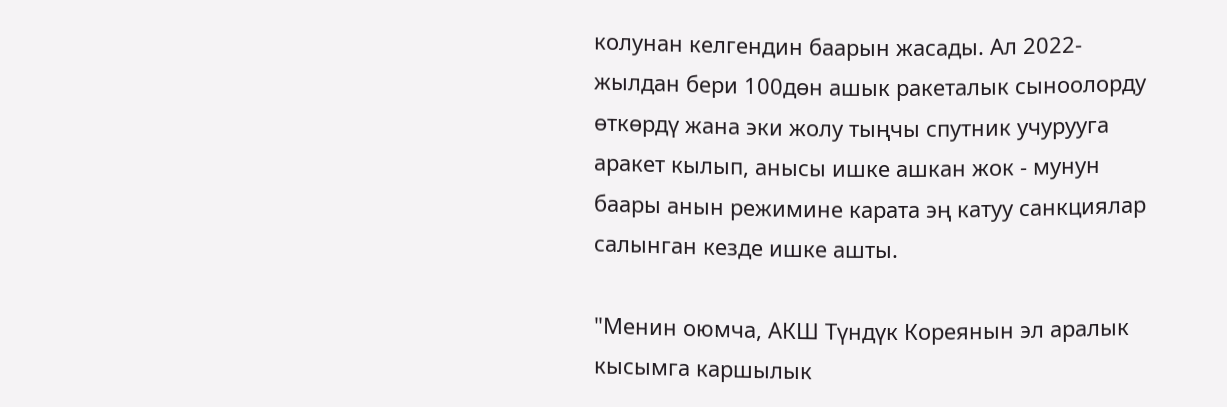колунан келгендин баарын жасады. Ал 2022-жылдан бери 100дөн ашык ракеталык сыноолорду өткөрдү жана эки жолу тыңчы спутник учурууга аракет кылып, анысы ишке ашкан жок - мунун баары анын режимине карата эң катуу санкциялар салынган кезде ишке ашты.

"Менин оюмча, АКШ Түндүк Кореянын эл аралык кысымга каршылык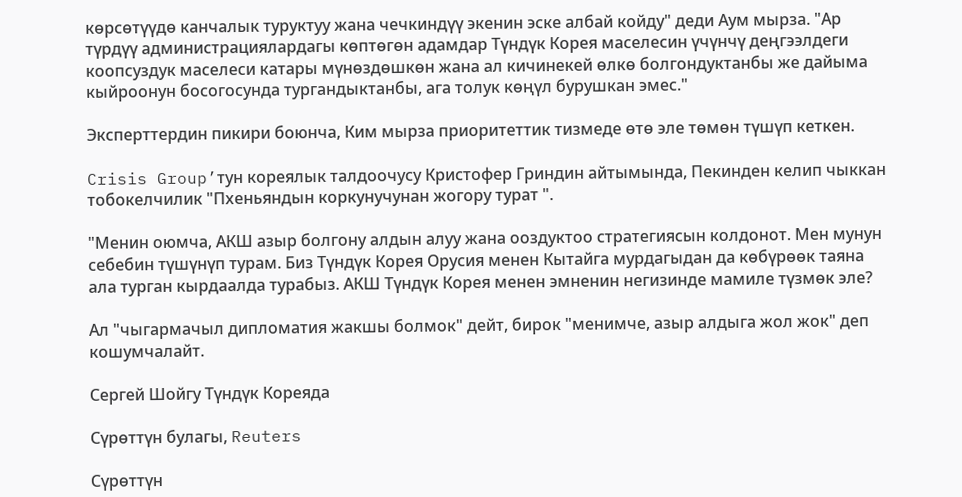көрсөтүүдө канчалык туруктуу жана чечкиндүү экенин эске албай койду" деди Аум мырза. "Ар түрдүү администрациялардагы көптөгөн адамдар Түндүк Корея маселесин үчүнчү деңгээлдеги коопсуздук маселеси катары мүнөздөшкөн жана ал кичинекей өлкө болгондуктанбы же дайыма кыйроонун босогосунда тургандыктанбы, ага толук көңүл бурушкан эмес."

Эксперттердин пикири боюнча, Ким мырза приоритеттик тизмеде өтө эле төмөн түшүп кеткен.

Crisis Group’тун кореялык талдоочусу Кристофер Гриндин айтымында, Пекинден келип чыккан тобокелчилик "Пхеньяндын коркунучунан жогору турат ".

"Менин оюмча, АКШ азыр болгону алдын алуу жана ооздуктоо стратегиясын колдонот. Мен мунун себебин түшүнүп турам. Биз Түндүк Корея Орусия менен Кытайга мурдагыдан да көбүрөөк таяна ала турган кырдаалда турабыз. АКШ Түндүк Корея менен эмненин негизинде мамиле түзмөк эле?

Ал "чыгармачыл дипломатия жакшы болмок" дейт, бирок "менимче, азыр алдыга жол жок" деп кошумчалайт.

Сергей Шойгу Түндүк Кореяда

Сүрөттүн булагы, Reuters

Сүрөттүн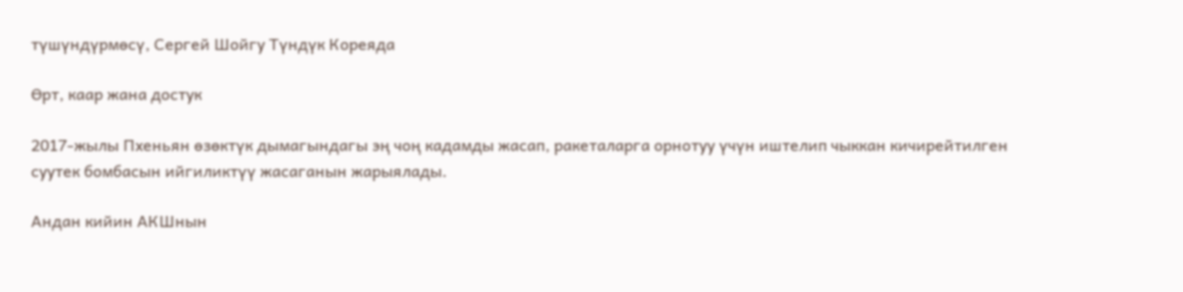түшүндүрмөсү, Сергей Шойгу Түндүк Кореяда

Өрт, каар жана достук

2017-жылы Пхеньян өзөктүк дымагындагы эң чоң кадамды жасап, ракеталарга орнотуу үчүн иштелип чыккан кичирейтилген суутек бомбасын ийгиликтүү жасаганын жарыялады.

Андан кийин АКШнын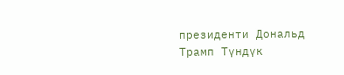президенти Дональд Трамп Түндүк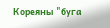Кореяны "буга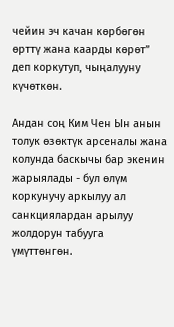чейин эч качан көрбөгөн өрттү жана каарды көрөт” деп коркутуп, чыңалууну күчөткөн.

Андан соң Ким Чен Ын анын толук өзөктүк арсеналы жана колунда баскычы бар экенин жарыялады - бул өлүм коркунучу аркылуу ал санкциялардан арылуу жолдорун табууга үмүттөнгөн.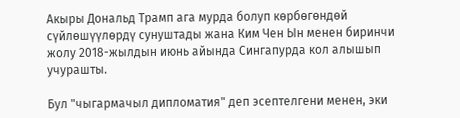Акыры Дональд Трамп ага мурда болуп көрбөгөндөй сүйлөшүүлөрдү сунуштады жана Ким Чен Ын менен биринчи жолу 2018-жылдын июнь айында Сингапурда кол алышып учурашты.

Бул "чыгармачыл дипломатия" деп эсептелгени менен, эки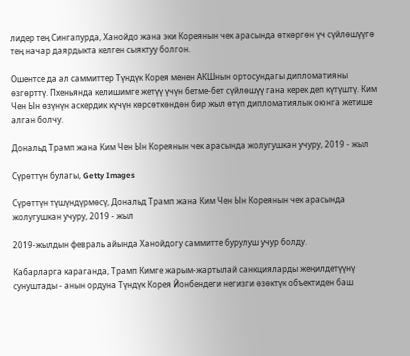лидер тең Сингапурда, Ханойдо жана эки Кореянын чек арасында өткөргөн үч сүйлөшүүгө тең начар даярдыкта келген сыяктуу болгон.

Ошентсе да ал саммиттер Түндүк Корея менен АКШнын ортосундагы дипломатияны өзгөрттү. Пхеньянда келишимге жетүү үчүн бетме-бет сүйлөшүү гана керек деп күтүштү. Ким Чен Ын өзүнүн аскердик күчүн көрсөткөндөн бир жыл өтүп дипломатиялык оюнга жетише алган болчу.

Дональд Трамп жана Ким Чен Ын Кореянын чек арасында жолугушкан учуру, 2019 - жыл

Сүрөттүн булагы, Getty Images

Сүрөттүн түшүндүрмөсү, Дональд Трамп жана Ким Чен Ын Кореянын чек арасында жолугушкан учуру, 2019 - жыл

2019-жылдын февраль айында Ханойдогу саммитте бурулуш учур болду.

Кабарларга караганда, Трамп Кимге жарым-жартылай санкцияларды жеңилдетүүнү сунуштады - анын ордуна Түндүк Корея Йонбендеги негизги өзөктүк объектиден баш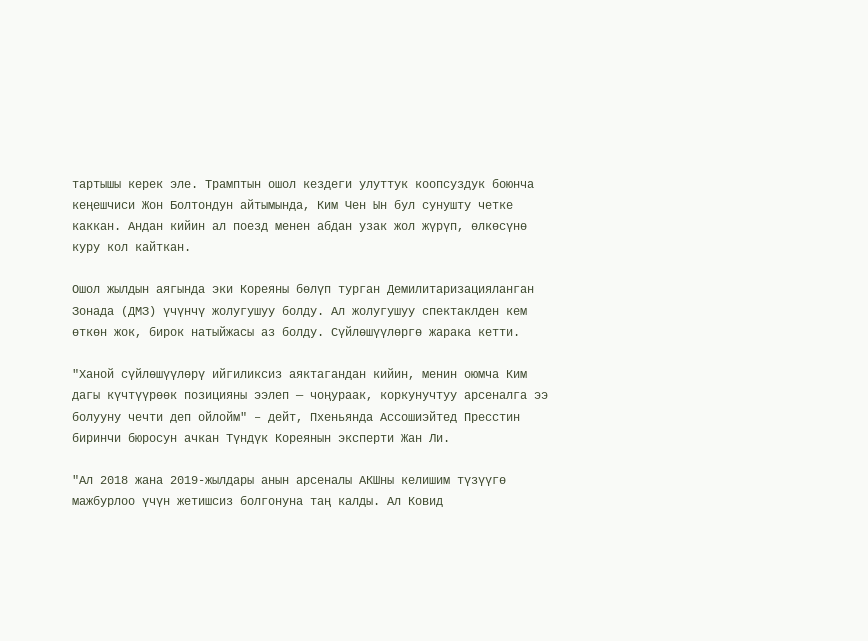тартышы керек эле. Трамптын ошол кездеги улуттук коопсуздук боюнча кеңешчиси Жон Болтондун айтымында, Ким Чен Ын бул сунушту четке каккан. Андан кийин ал поезд менен абдан узак жол жүрүп, өлкөсүнө куру кол кайткан.

Ошол жылдын аягында эки Кореяны бөлүп турган Демилитаризацияланган Зонада (ДМЗ) үчүнчү жолугушуу болду. Ал жолугушуу спектаклден кем өткөн жок, бирок натыйжасы аз болду. Сүйлөшүүлөргө жарака кетти.

"Ханой сүйлөшүүлөрү ийгиликсиз аяктагандан кийин, менин оюмча Ким дагы күчтүүрөөк позицияны ээлеп — чоңураак, коркунучтуу арсеналга ээ болууну чечти деп ойлойм" – дейт, Пхеньянда Ассошиэйтед Пресстин биринчи бюросун ачкан Түндүк Кореянын эксперти Жан Ли.

"Ал 2018 жана 2019-жылдары анын арсеналы АКШны келишим түзүүгө мажбурлоо үчүн жетишсиз болгонуна таң калды. Ал Ковид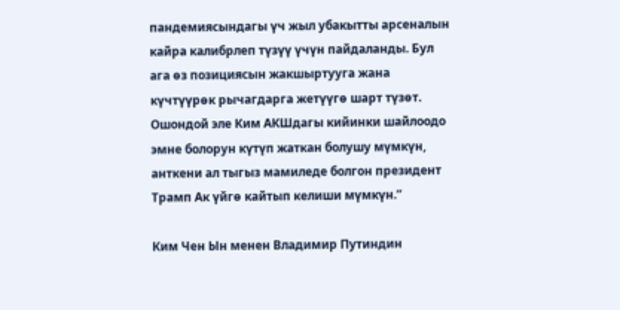пандемиясындагы үч жыл убакытты арсеналын кайра калибрлеп түзүү үчүн пайдаланды. Бул ага өз позициясын жакшыртууга жана күчтүүрөк рычагдарга жетүүгө шарт түзөт. Ошондой эле Ким АКШдагы кийинки шайлоодо эмне болорун күтүп жаткан болушу мүмкүн, анткени ал тыгыз мамиледе болгон президент Трамп Ак үйгө кайтып келиши мүмкүн.”

Ким Чен Ын менен Владимир Путиндин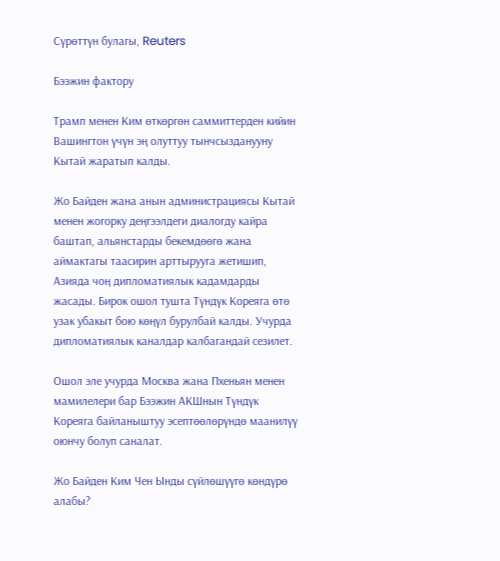Сүрөттүн булагы, Reuters

Бээжин фактору

Трамп менен Ким өткөргөн саммиттерден кийин Вашингтон үчүн эң олуттуу тынчсызданууну Кытай жаратып калды.

Жо Байден жана анын администрациясы Кытай менен жогорку деңгээлдеги диалогду кайра баштап, альянстарды бекемдөөгө жана аймактагы таасирин арттырууга жетишип, Азияда чоң дипломатиялык кадамдарды жасады. Бирок ошол тушта Түндүк Кореяга өтө узак убакыт бою көңүл бурулбай калды. Учурда дипломатиялык каналдар калбагандай сезилет.

Ошол эле учурда Москва жана Пхеньян менен мамилелери бар Бээжин АКШнын Түндүк Кореяга байланыштуу эсептөөлөрүндө маанилүү оюнчу болуп саналат.

Жо Байден Ким Чен Ынды сүйлөшүүгө көндүрө алабы?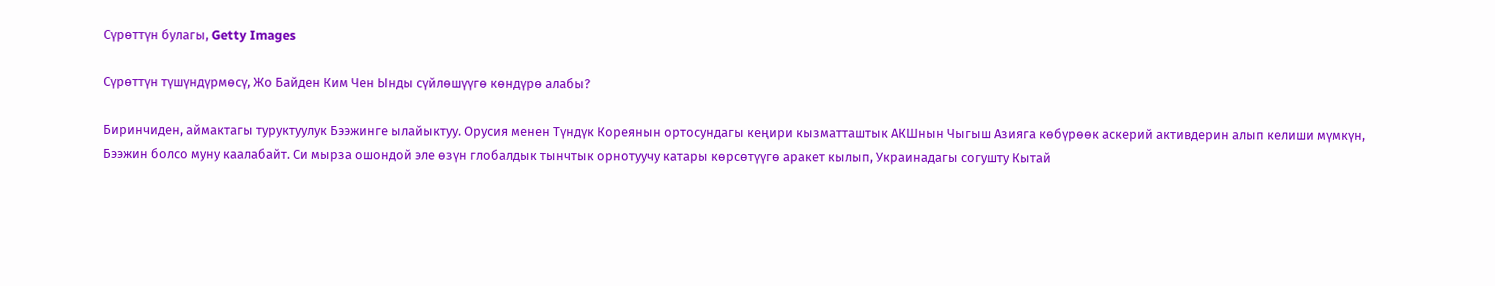Сүрөттүн булагы, Getty Images

Сүрөттүн түшүндүрмөсү, Жо Байден Ким Чен Ынды сүйлөшүүгө көндүрө алабы?

Биринчиден, аймактагы туруктуулук Бээжинге ылайыктуу. Орусия менен Түндүк Кореянын ортосундагы кеңири кызматташтык АКШнын Чыгыш Азияга көбүрөөк аскерий активдерин алып келиши мүмкүн, Бээжин болсо муну каалабайт. Си мырза ошондой эле өзүн глобалдык тынчтык орнотуучу катары көрсөтүүгө аракет кылып, Украинадагы согушту Кытай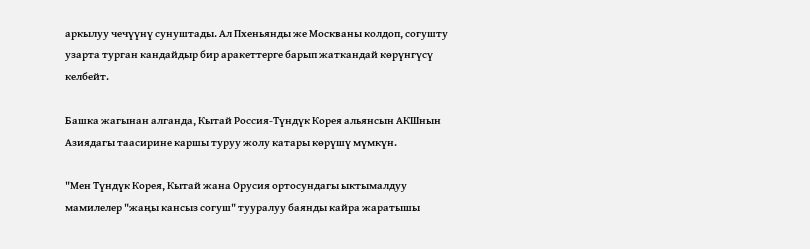аркылуу чечүүнү сунуштады. Ал Пхеньянды же Москваны колдоп, согушту узарта турган кандайдыр бир аракеттерге барып жаткандай көрүнгүсү келбейт.

Башка жагынан алганда, Кытай Россия-Түндүк Корея альянсын АКШнын Азиядагы таасирине каршы туруу жолу катары көрүшү мүмкүн.

"Мен Түндүк Корея, Кытай жана Орусия ортосундагы ыктымалдуу мамилелер "жаңы кансыз согуш" тууралуу баянды кайра жаратышы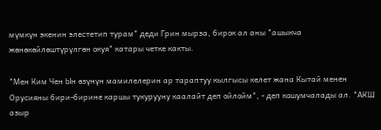мүмкүн экенин элестетип турам" деди Грин мырза, бирок ал аны "ашыкча жөнөкөйлөштүрүлгөн окуя" катары четке какты.

"Мен Ким Чен Ын өзүнүн мамилелерин ар тараптуу кылгысы келет жана Кытай менен Орусияны бири-бирине каршы тукурууну каалайт деп ойлойм", - деп кошумчалады ал. "АКШ азыр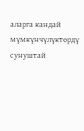аларга кандай мүмкүнчүлүктөрдү сунуштай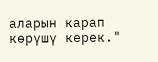аларын карап көрүшү керек."